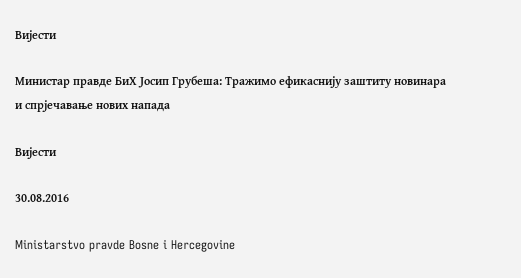Вијести

Министар правде БиХ Јосип Грубеша: Тражимо ефикаснију заштиту новинара и спрјечавање нових напада

Вијести

30.08.2016

Ministarstvo pravde Bosne i Hercegovine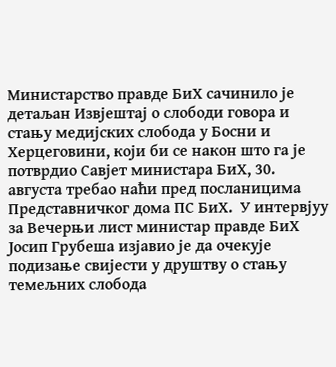Министарство правде БиХ сачинило је детаљан Извјештај о слободи говора и стању медијских слобода у Босни и Херцеговини, који би се након што га је потврдио Савјет министара БиХ, 30. августа требао наћи пред посланицима Представничког дома ПС БиХ.  У интервјуу за Вечерњи лист министар правде БиХ Јосип Грубеша изјавио је да очекује подизање свијести у друштву о стању темељних слобода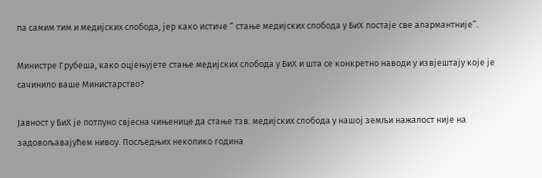па самим тим и медијских слобода, јер како истиче “ стање медијских слобода у БиХ постаје све алармантније”.

Министре Грубеша, како оцјењујете стање медијских слобода у БиХ и шта се конкретно наводи у извјештају које је сачинило ваше Министарство?

Јавност у БиХ је потпуно свјесна чињенице да стање тзв. медијских слобода у нашој земљи нажалост није на задовољавајућем нивоу. Посљедњих неколико година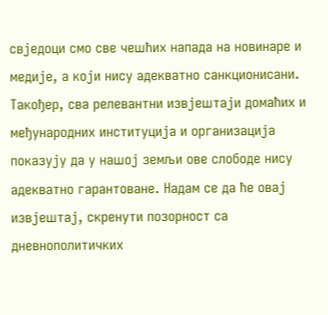свједоци смо све чешћих напада на новинаре и медије, а који нису адекватно санкционисани.  Такођер, сва релевантни извјештаји домаћих и међународних институција и организација показују да у нашој земљи ове слободе нису адекватно гарантоване. Надам се да ће овај извјештај, скренути позорност са дневнополитичких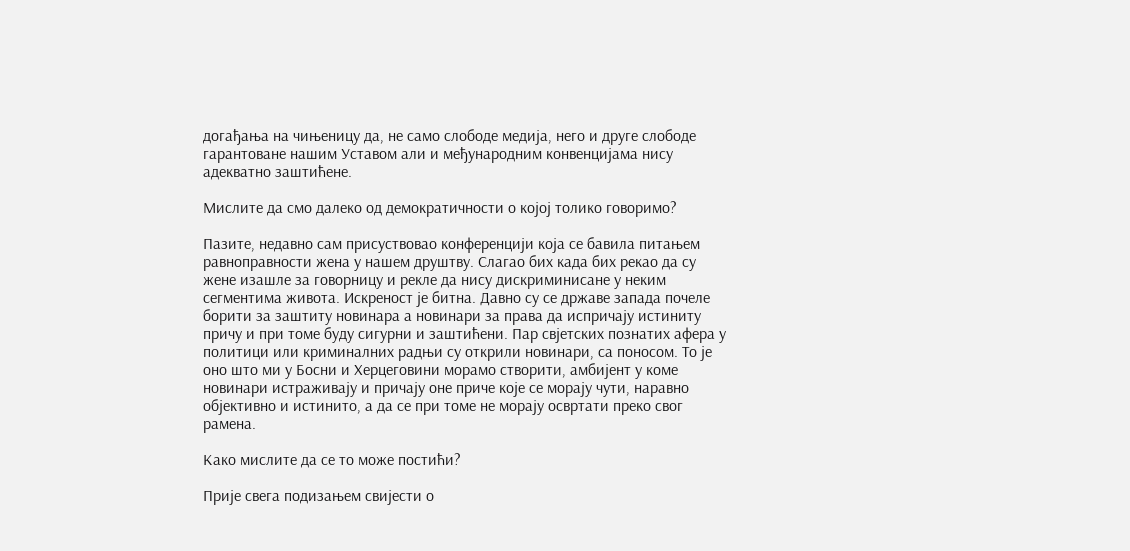догађања на чињеницу да, не само слободе медија, него и друге слободе гарантоване нашим Уставом али и међународним конвенцијама нису адекватно заштићене.

Мислите да смо далеко од демократичности о којој толико говоримо?

Пазите, недавно сам присуствовао конференцији која се бавила питањем равноправности жена у нашем друштву. Слагао бих када бих рекао да су жене изашле за говорницу и рекле да нису дискриминисане у неким сегментима живота. Искреност је битна. Давно су се државе запада почеле борити за заштиту новинара а новинари за права да испричају истиниту причу и при томе буду сигурни и заштићени. Пар свјетских познатих афера у политици или криминалних радњи су открили новинари, са поносом. То је оно што ми у Босни и Херцеговини морамо створити, амбијент у коме новинари истраживају и причају оне приче које се морају чути, наравно објективно и истинито, а да се при томе не морају освртати преко свог рамена.

Како мислите да се то може постићи?

Прије свега подизањем свијести о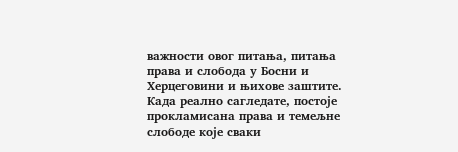важности овог питања, питања права и слобода у Босни и Херцеговини и њихове заштите. Када реално сагледате, постоје прокламисана права и темељне слободе које сваки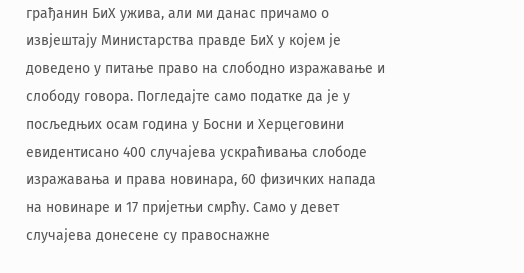грађанин БиХ ужива, али ми данас причамо о извјештају Министарства правде БиХ у којем је доведено у питање право на слободно изражавање и слободу говора. Погледајте само податке да је у посљедњих осам година у Босни и Херцеговини евидентисано 400 случајева ускраћивања слободе изражавања и права новинара, 60 физичких напада на новинаре и 17 пријетњи смрћу. Само у девет случајева донесене су правоснажне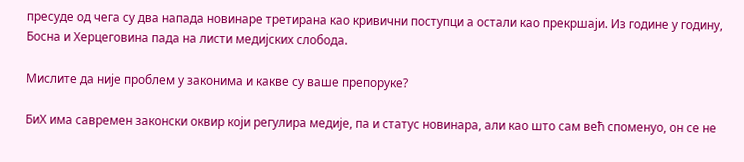пресуде од чега су два напада новинаре третирана као кривични поступци а остали као прекршаји. Из године у годину, Босна и Херцеговина пада на листи медијских слобода.

Мислите да није проблем у законима и какве су ваше препоруке?

БиХ има савремен законски оквир који регулира медије, па и статус новинара, али као што сам већ споменуо, он се не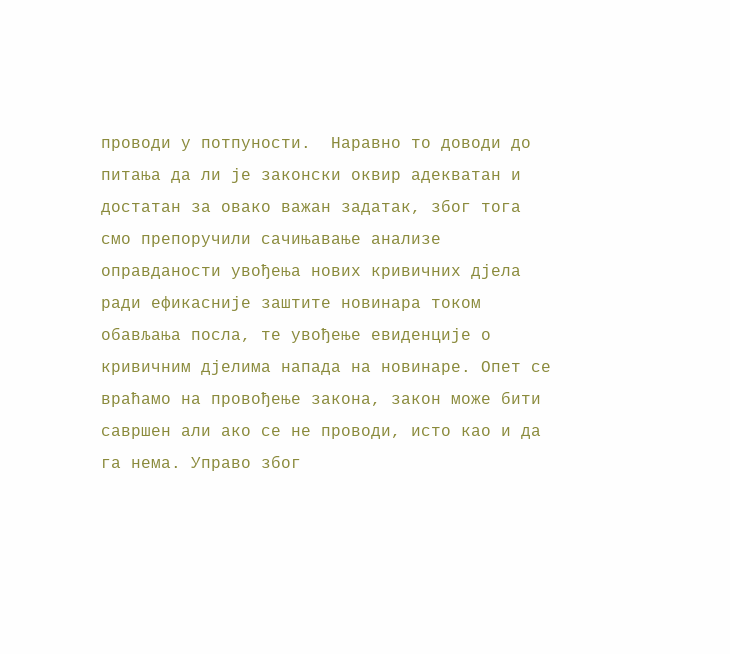проводи у потпуности.  Наравно то доводи до питања да ли је законски оквир адекватан и достатан за овако важан задатак, због тога смо препоручили сачињавање анализе оправданости увођења нових кривичних дјела ради ефикасније заштите новинара током обављања посла, те увођење евиденције о кривичним дјелима напада на новинаре. Опет се враћамо на провођење закона, закон може бити савршен али ако се не проводи, исто као и да га нема. Управо због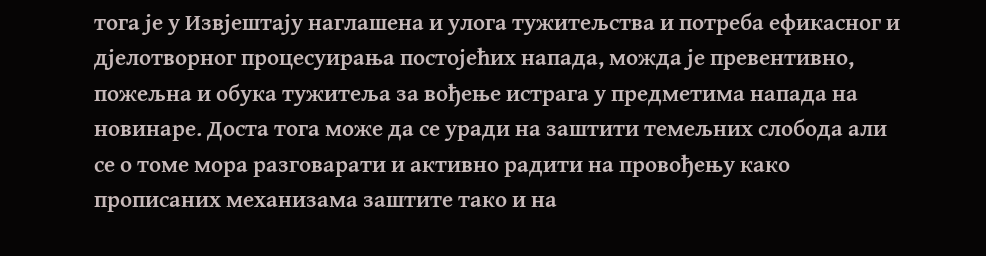тога је у Извјештају наглашена и улога тужитељства и потреба ефикасног и дјелотворног процесуирања постојећих напада, можда је превентивно, пожељна и обука тужитеља за вођење истрага у предметима напада на новинаре. Доста тога може да се уради на заштити темељних слобода али се о томе мора разговарати и активно радити на провођењу како прописаних механизама заштите тако и на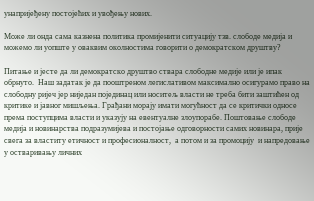унапријеђену постојећих и увођењу нових.

Може ли онда сама казнена политика промијенити ситуацију тзв. слободе медија и можемо ли уопште у оваквим околностима говорити о демократском друштву?

Питање и јесте да ли демократско друштво ствара слободне медије или је ипак обрнуто.  Наш задатак је да пооштреном легислативом максимално осигурамо право на слободну ријеч јер ниједан појединац или носитељ власти не треба бити заштићен од критике и јавног мишљења. Грађани морају имати могућност да се критички односе према поступцима власти и указују на евентуалне злоупорабе. Поштовање слободе медија и новинарства подразумијева и постојање одговорности самих новинара, прије свега за властиту етичност и професионалност,  а потом и за промоцију  и напредовање у остваривању личних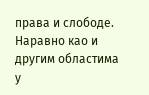права и слободе. Наравно као и другим областима у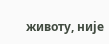животу, није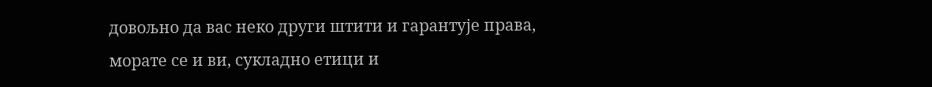довољно да вас неко други штити и гарантује права, морате се и ви, сукладно етици и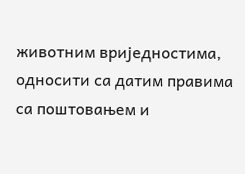животним вриједностима, односити са датим правима са поштовањем и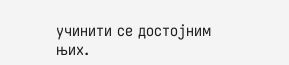учинити се достојним њих.